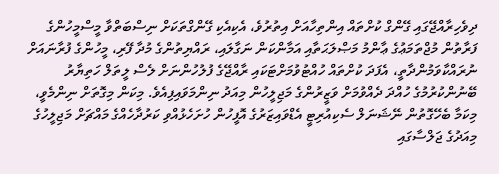ދިވެހިރާއްޖޭގައި ގޭންގް ކުށްތައް އިންތިހާއަށް އިތުރުވެ، އެކިއެކި ގޭންގްތަކަށް ނިސްބަތްވާ މީސްމީހުންގެ ފަރާތުން މުޖްތަމަޢުގެ ޢާންމު މަޞްލަޙަތާއި އަމާންކަން ނަގާލައި، ރައްޔިތުންގެ މުދާ ފޭރި، މީހުންގެ ފުރާނައަށް ނުރައްކާވަމުންދާތީ، އެފަދަ ކުށްތައް ހުއްޓުވުމަށްޓަކައި ރާއްޖޭގެ ފުލުހުންނަށް ލެސް ލީތަލް ހަތިޔާރު ބޭނުންކުރުމުގެ ހުއްދަ ދެއްވުމަށް ވަޒީރުންގެ މަޖިލީހުން މިއަދު ނިންމަވައިފިއެވެ. މިކަން މިގޮތަށް ނިންމެވީ، މިކަމާ ބެހޭގޮތުން ނޭޝަނަލް ސެކިއުރިޓީ އެޑްވައިޒަރުގެ އޮފީހުން ހުށަހެޅުއްވި ކަރުދާހެއްގެ މައްޗަށް މަޖިލީހުގެ މިއަދުގެ ޖަލްސާގައި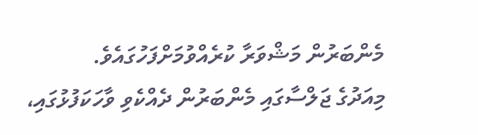މެންބަރުން މަޝްވަރާ ކުރެއްވުމަށްފަހުގައެވެ.
މިއަދުގެ ޖަލްސާގައި މެންބަރުން ދެއްކެވި ވާހަކަފުޅުގައި،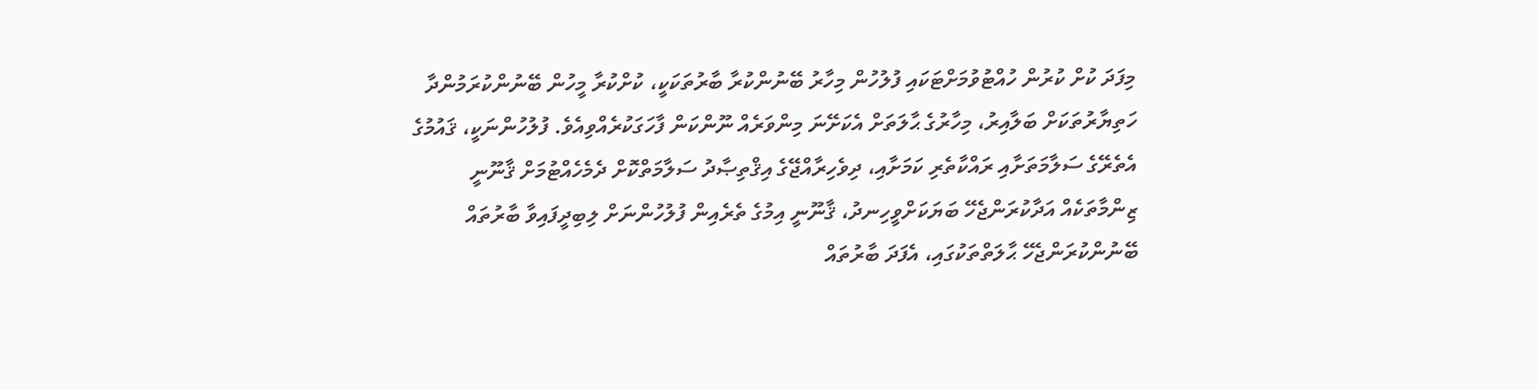މިފަދަ ކުށް ކުރުން ހުއްޓުވުމަށްޓަކައި ފުލުހުން މިހާރު ބޭނުންކުރާ ބާރުތަކަކީ، ކުށްކުރާ މީހުން ބޭނުންކުރަމުންދާ ހަތިޔާރުތަކަށް ބަލާއިރު، މިހާރުގެ ޙާލަތަށް އެކަށޭނަ މިންވަރެއް ނޫންކަން ފާހަގަކުރެއްވިއެވެ. ފުލުހުންނަކީ، ޤައުމުގެ އެތެރޭގެ ސަލާމަތަށާއި ރައްކާތެރި ކަމަށާއި، ދިވެހިރާއްޖޭގެ އިޤްތިޞާދު ސަލާމަތްކޮށް ދެމެހެއްޓުމަށް ޤާނޫނީ ޒިންމާތަކެއް އަދާކުރަންޖެހޭ ބަޔަކަށްވީހިނދު، ޤާނޫނީ އިމުގެ ތެރެއިން ފުލުހުންނަށް ލިބިދީފައިވާ ބާރުތައް ބޭނުންކުރަންޖެހޭ ޙާލަތްތަކުގައި، އެފަދަ ބާރުތައް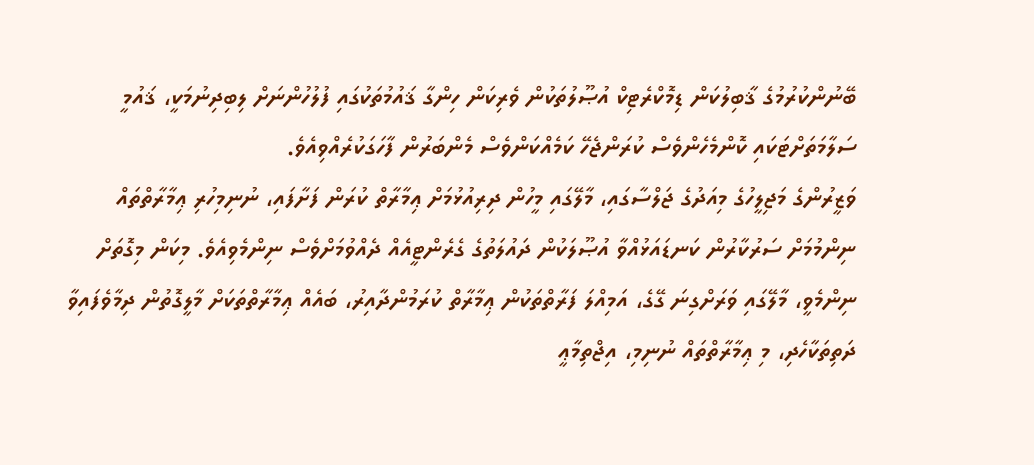ބޭނުންކުރުމުގެ ޤާބިލުކަން ޑިމޮކްރެޓިކް އުޞޫލުތަކުން ވެރިކަން ހިންގާ ޤައުމުތަކުގައި ފުލުހުންނަށް ލިބިދިނުމަކީ، ޤައުމީ ސަލާމަތަށްޓަކައި ކޮންމެހެންވެސް ކުރަންޖެހޭ ކަމެއްކަންވެސް މެންބަރުން ފާހަގަކުރެއްވިއެވެ.
ވަޒީރުންގެ މަޖިލީހުގެ މިއަދުގެ ޖަލްސާގައި، މާލޭގައި މީހުން ދިރިއުޅުމަށް ޢިމާރާތް ކުރަން ފަށާފައި، ނުނިމިހުރި ޢިމާރާތްތައް ނިންމުމަށް ސަރުކާރުން ކަނޑައަޅުއްވާ އުޞޫލަކުން ދައުލަތުގެ ގެރެންޓީއެއް ދެއްވުމަށްވެސް ނިންމެވިއެވެ. މިކަން މިގޮތަށް ނިންމެވީ، މާލޭގައި ވަރަށްގިނަ ގޭގެ، އަމިއްލަ ފަރާތްތަކުން ޢިމާރާތް ކުރަމުންދާއިރު، ބައެއް ޢިމާރާތްތަކަށް މާލީގޮތުން ދިމާވެފައިވާ ދަތިތަކާހެދި، މި ޢިމާރާތްތައް ނުނިމި، އިޖްތިމާޢީ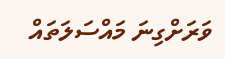ވަރަށްގިނަ މައްސަލަތައް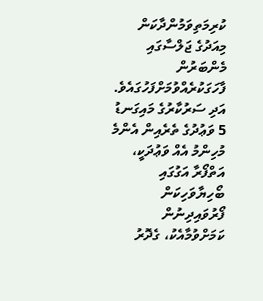ކުރިމަތިވަމުންދާކަން މިއަދުގެ ޖަލްސާގައި މެންބަރުން ފާހަގަކުރެއްވުމަށްފަހުގައެވެ. އަދި ސަރުކާރުގެ މައިގަނޑު 5 ވަޢުދުގެ ތެރެއިން އެންމެ މުހިންމު އެއް ވަޢުދަކީ، އަތްފޯރާ އަގުގައި ބޯހިޔާވަހިކަން ފޯރުވައިދިނުން ކަމަށްވުމާއެކު، ގެދޮރު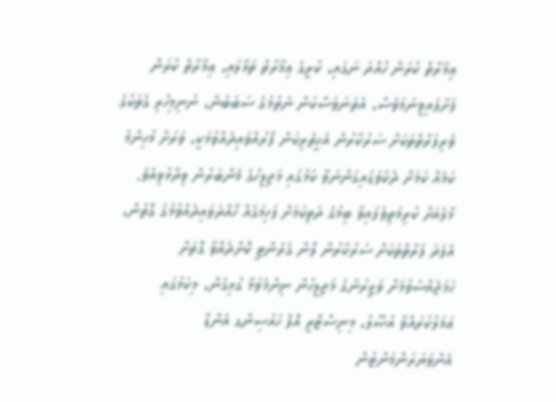ޢިމާރާތް ކުރަން ހުއްދަ ނަގައި، ކުރީގެ ޢިމާރާތް ތަޅާލައި، ޢިމާރާތް ކުރަން ފަށާފައިވީނަމަވެސް، އެތަނަވަސްކަން ނެތުމުގެ ސަބަބުން، ނުނިމިހުރި ގެތަކުގެ ވެރިފަރާތްތަކަށް ސަރުކާރުން އެހީތެރިކަން ފޯރުއްވައިދެއްވުމަކީ، ވަރަށް މުހިންމު ކަމެއް ކަމަށް ދެކެވަޑައިގަންނަވާ ކަމުގައި މަޖިލީހުގެ މެންބަރުން ވިދާޅުވިއެވެ.
މާލެއަށް ކުރިމަތިވެފައިވާ ބިމުގެ ދަތިކަމަށް ފަހިމަގެއް ހޯއްދަވައިދެއްވުމުގެ ގޮތުން، އެފަދަ ފަރާތްތަކަށް ސަރުކާރުން ލޯން ގެރެންޓީ ކޮށްދެއްވާ ގޮތަށް ހަމަޖެއްސެވުމަށް ވަޒީރުންގެ މަޖިލީހުން ނިންމެވުމާ ގުޅިގެން، މިކަމުގައި ޢަމަލުކުރައްވާ އުޞޫލު، މިނިސްޓްރީ އޮފް ހައުސިންގ އެންޑް އެންވަޔަރަންމަންޓުން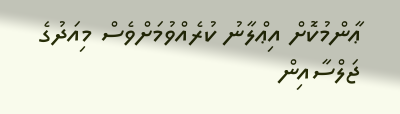ޢާންމުކޮށް އިޢްލާނު ކުރެއްވުމަށްވެސް މިއަދުގެ ޖަލްސާއިން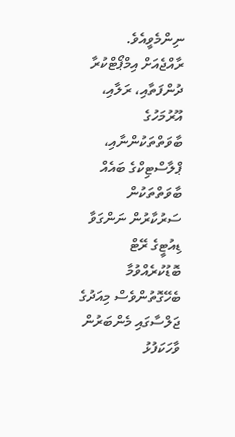ނިންމެވީއެވެ.
ރާއްޖެއަށް އިމްޕޯޓްކުރާ ދުންފަތާއި، ރަލާއި، އޫރުމަހުގެ ބާވަތްތަކުންނާއި، ޕްލާސްޓިކްގެ ބައެއް ބާވަތްތަކުން ސަރުކާރުން ނަންގަވާ ޑިއުޓީގެ ރޭޓް ބޮޑުކުރެއްވުމާ ބެހޭގޮތުންވެސް މިއަދުގެ ޖަލްސާގައި މެންބަރުން ވާހަކަފުޅު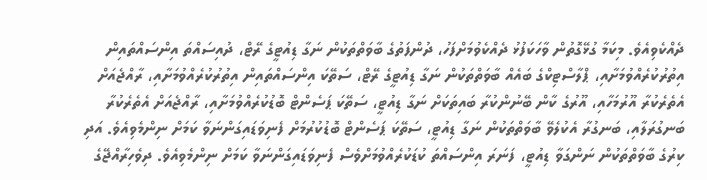ދެއްކެވިއެވެ. މިކަމާ ގުޅޭގޮތުން ވާހަކަފުޅު ދެއްކެވުމަށްފަހު، ދުންފަތުގެ ބާވަތްތަކުން ނަގާ ޑިއުޓީގެ ރޭޓް، ދުއިސައްތަ އިންސައްތައިން އިތުރުކުރެއްވުމަށާއި، ޕްލާސްޓިކްގެ ބައެއް ބާވަތްތަކުން ނަގާ ޑިއުޓީގެ ރޭޓް، ސަތޭކަ އިންސައްތައިން އިތުރުކުރެއްވުމަށާއި، ރާއްޖެއަށް އެތެރެކުރާ އޫރުމަހާއި، އޫރުގެ ކާން ބޭނުންކުރާ ބައިތަކަށް ނަގާ ޑިއުޓީ، ސަތޭކަ ޕަސެންޓް ބޮޑުކުރެއްވުމަށާއި، ރާއްޖެއަށް އެތެރެކުރާ ބަނގުރަލާއި، ބަނގުރާ އެކުލެވޭ ބާވަތްތަކުން ނަގާ ޑިއުޓީ، ސަތޭކަ ޕަސެންޓް ބޮޑުކުރުމަށް ފެނިވަޑައިގަންނަވާ ކަމަށް ނިންމެވިއެވެ. އަދި ކިރުގެ ބާވަތްތަކުން ނަންގަވާ ޑިއުޓީ، ފަނަރަ އިންސައްތަ ކުޑަކުރެއްވުމަށްވެސް ފެނިވަޑައިގަންނަވާ ކަމަށް ނިންމެވިއެވެ. ދިވެހިރާއްޖޭގެ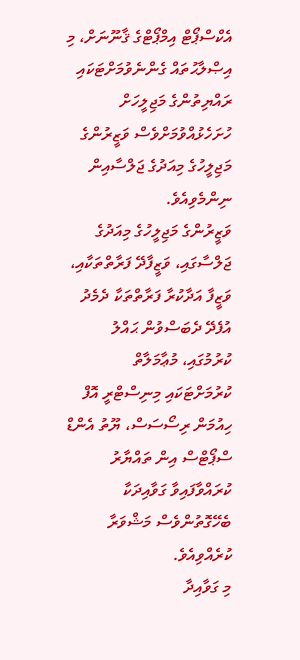އެކްސްޕޯޓް އިމްޕޯޓްގެ ޤާނޫނަށް، މި އިޞްލާޙުތައް ގެންނެވުމަށްޓަކައި ރައްޔިތުންގެ މަޖިލީހަށް ހުށަހެޅުއްވުމަށްވެސް ވަޒީރުންގެ މަޖިލީހުގެ މިއަދުގެ ޖަލްސާއިން ނިންމެވިއެވެ.
ވަޒީރުންގެ މަޖިލީހުގެ މިއަދުގެ ޖަލްސާގައި، ވަޒީފާދޭ ފަރާތްތަކާއި، ވަޒީފާ އަދާކުރާ ފަރާތްތަކާ ދެމެދު އުފެދޭ ދެބަސްވުން ޙައްލު ކުރުމުގައި، މުޢާމަލާތް ކުރުމަށްޓަކައި މިނިސްޓްރީ އޮފް ހިއުމަން ރިސޯސަސް، ޔޫތު އެންޑް ސްޕޯޓްސް އިން ތައްޔާރު ކުރައްވާފައިވާ ގަވާއިދަކާ ބެހޭގޮތުންވެސް މަޝްވަރާ ކުރެއްވިއެވެ.
މި ގަވާއިދާ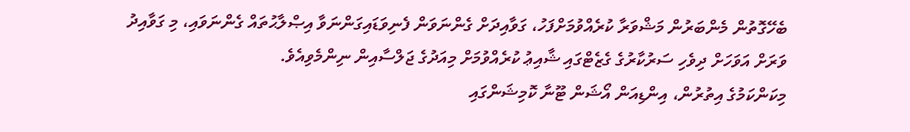ބެހޭގޮތުން މެންބަރުން މަޝްވަރާ ކުރެއްވުމަށްފަހު، ގަވާއިދަށް ގެންނަވަން ފެނިވަޑައިގަންނަވާ އިޞްލާޙުތައް ގެންނަވައި، މި ގަވާއިދު ވަރަށް އަވަހަށް ދިވެހި ސަރުކާރުގެ ގެޒެޓްގައި ޝާއިޢު ކުރެއްވުމަށް މިއަދުގެ ޖަލްސާއިން ނިންމެވިއެވެ.
މިކަންކަމުގެ އިތުރުން، އިންޑިއަން އޯޝަން ޓޫނާ ކޮމިޝަންގައި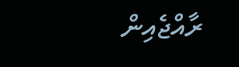ރާއްޖެއިން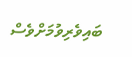ބައިވެރިވުމަށްވެސް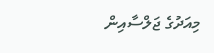މިއަދުގެ ޖަލްސާއިން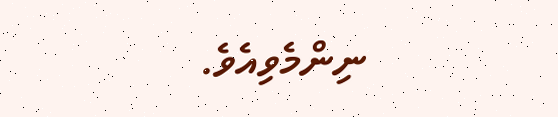ނިންމެވިއެވެ.